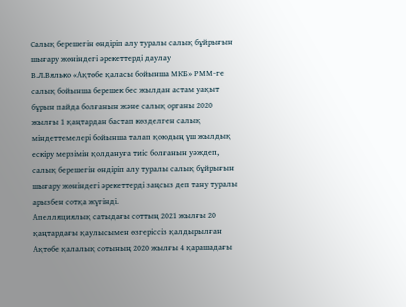Салық берешегін өндіріп алу туралы салық бұйрығын шығару жөніндегі әрекеттерді даулау
В.Л.Вялько «Ақтөбе қаласы бойынша МКБ» РММ-ге салық бойынша берешек бес жылдан астам уақыт бұрын пайда болғанын және салық органы 2020 жылғы 1 қаңтардан бастап көзделген салық міндеттемелері бойынша талап қоюдың үш жылдық ескіру мерзімін қолдануға тиіс болғанын уәждеп, салық берешегін өндіріп алу туралы салық бұйрығын шығару жөніндегі әрекеттерді заңсыз деп тану туралы арызбен сотқа жүгінді.
Апелляциялық сатыдағы соттың 2021 жылғы 20 қаңтардағы қаулысымен өзгеріссіз қалдырылған Ақтөбе қалалық сотының 2020 жылғы 4 қарашадағы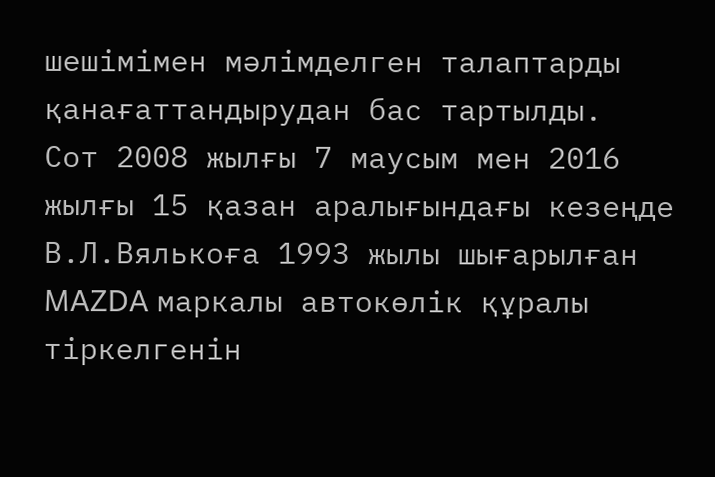шешімімен мәлімделген талаптарды қанағаттандырудан бас тартылды.
Сот 2008 жылғы 7 маусым мен 2016 жылғы 15 қазан аралығындағы кезеңде В.Л.Вялькоға 1993 жылы шығарылған MAZDA маркалы автокөлік құралы тіркелгенін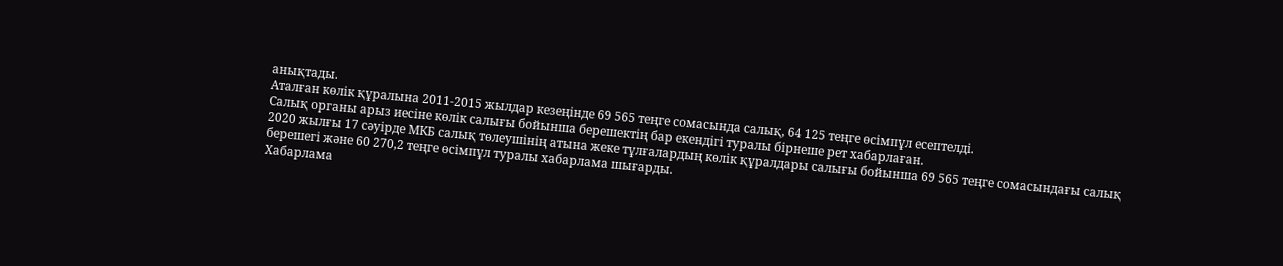анықтады.
Аталған көлік құралына 2011-2015 жылдар кезеңінде 69 565 теңге сомасында салық, 64 125 теңге өсімпұл есептелді.
Салық органы арыз иесіне көлік салығы бойынша берешектің бар екендігі туралы бірнеше рет хабарлаған.
2020 жылғы 17 сәуірде МКБ салық төлеушінің атына жеке тұлғалардың көлік құралдары салығы бойынша 69 565 теңге сомасындағы салық берешегі және 60 270,2 теңге өсімпұл туралы хабарлама шығарды.
Хабарлама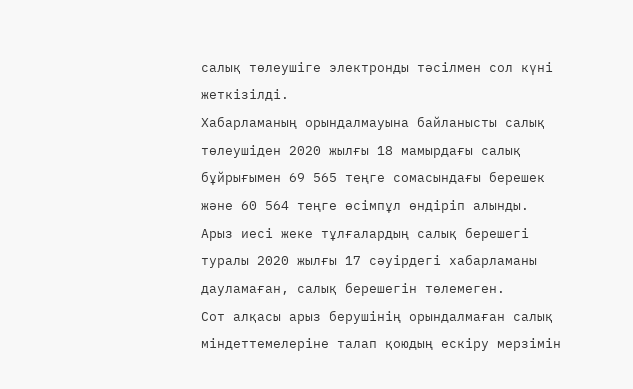салық төлеушіге электронды тәсілмен сол күні жеткізілді.
Хабарламаның орындалмауына байланысты салық төлеушіден 2020 жылғы 18 мамырдағы салық бұйрығымен 69 565 теңге сомасындағы берешек және 60 564 теңге өсімпұл өндіріп алынды.
Арыз иесі жеке тұлғалардың салық берешегі туралы 2020 жылғы 17 сәуірдегі хабарламаны дауламаған, салық берешегін төлемеген.
Сот алқасы арыз берушінің орындалмаған салық міндеттемелеріне талап қоюдың ескіру мерзімін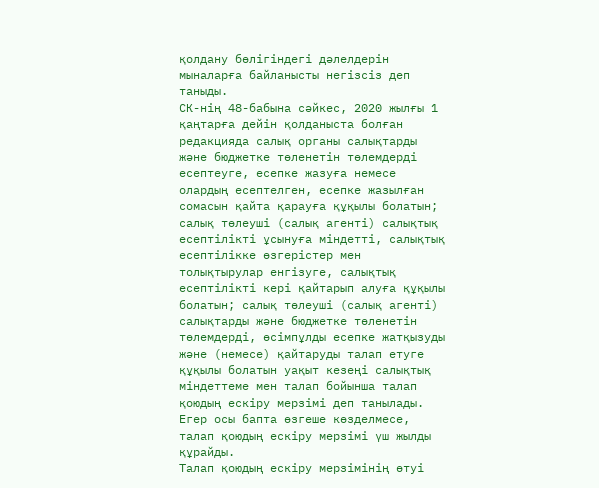қолдану бөлігіндегі дәлелдерін мыналарға байланысты негізсіз деп таныды.
СК-нің 48-бабына сәйкес, 2020 жылғы 1 қаңтарға дейін қолданыста болған редакцияда салық органы салықтарды және бюджетке төленетін төлемдерді есептеуге, есепке жазуға немесе олардың есептелген, есепке жазылған сомасын қайта қарауға құқылы болатын; салық төлеуші (салық агенті) салықтық есептілікті ұсынуға міндетті, салықтық есептілікке өзгерістер мен толықтырулар енгізуге, салықтық есептілікті кері қайтарып алуға құқылы болатын; салық төлеуші (салық агенті) салықтарды және бюджетке төленетін төлемдерді, өсімпұлды есепке жатқызуды және (немесе) қайтаруды талап етуге құқылы болатын уақыт кезеңі салықтық міндеттеме мен талап бойынша талап қоюдың ескіру мерзімі деп танылады.
Егер осы бапта өзгеше көзделмесе, талап қоюдың ескіру мерзімі үш жылды құрайды.
Талап қоюдың ескіру мерзімінің өтуі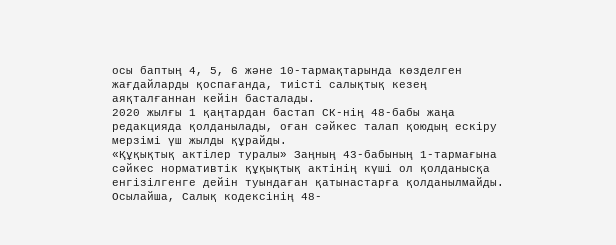осы баптың 4, 5, 6 және 10-тармақтарында көзделген жағдайларды қоспағанда, тиісті салықтық кезең аяқталғаннан кейін басталады.
2020 жылғы 1 қаңтардан бастап СК-нің 48-бабы жаңа редакцияда қолданылады, оған сәйкес талап қоюдың ескіру мерзімі үш жылды құрайды.
«Құқықтық актілер туралы» Заңның 43-бабының 1-тармағына сәйкес нормативтік құқықтық актінің күші ол қолданысқа енгізілгенге дейін туындаған қатынастарға қолданылмайды.
Осылайша, Салық кодексінің 48-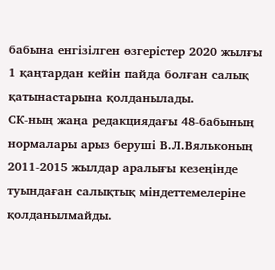бабына енгізілген өзгерістер 2020 жылғы 1 қаңтардан кейін пайда болған салық қатынастарына қолданылады.
СК-ның жаңа редакциядағы 48-бабының нормалары арыз беруші В.Л.Вяльконың 2011-2015 жылдар аралығы кезеңінде туындаған салықтық міндеттемелеріне қолданылмайды.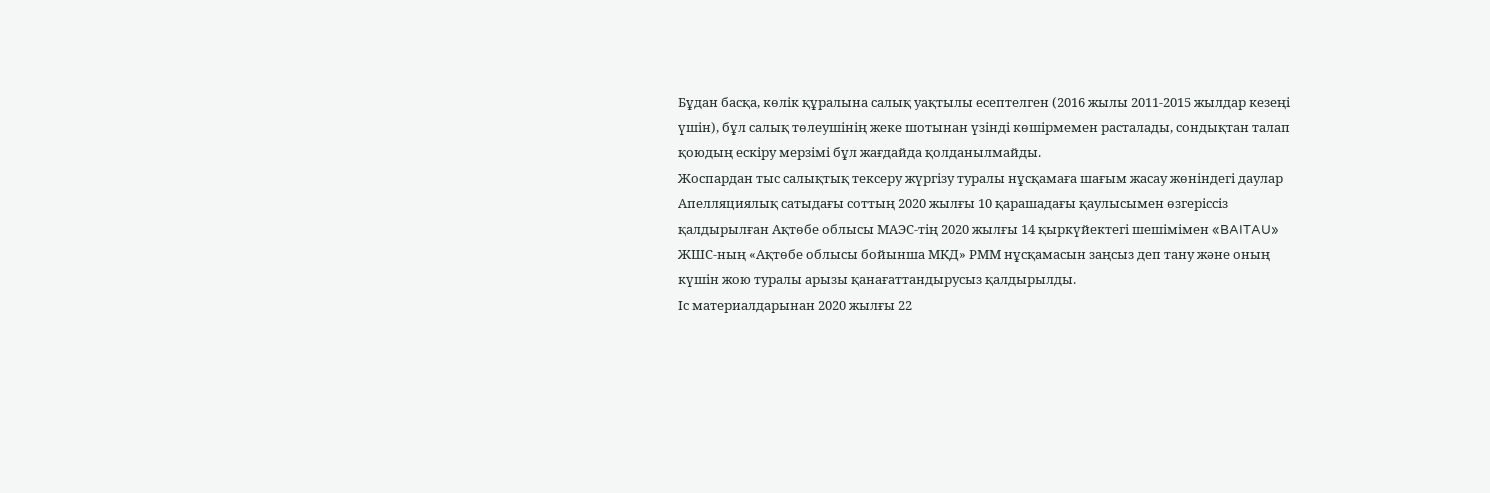Бұдан басқа, көлік құралына салық уақтылы есептелген (2016 жылы 2011-2015 жылдар кезеңі үшін), бұл салық төлеушінің жеке шотынан үзінді көшірмемен расталады, сондықтан талап қоюдың ескіру мерзімі бұл жағдайда қолданылмайды.
Жоспардан тыс салықтық тексеру жүргізу туралы нұсқамаға шағым жасау жөніндегі даулар
Апелляциялық сатыдағы соттың 2020 жылғы 10 қарашадағы қаулысымен өзгеріссіз қалдырылған Ақтөбе облысы МАЭС-тің 2020 жылғы 14 қыркүйектегі шешімімен «BAITAU» ЖШС-ның «Ақтөбе облысы бойынша МКД» РММ нұсқамасын заңсыз деп тану және оның күшін жою туралы арызы қанағаттандырусыз қалдырылды.
Іс материалдарынан 2020 жылғы 22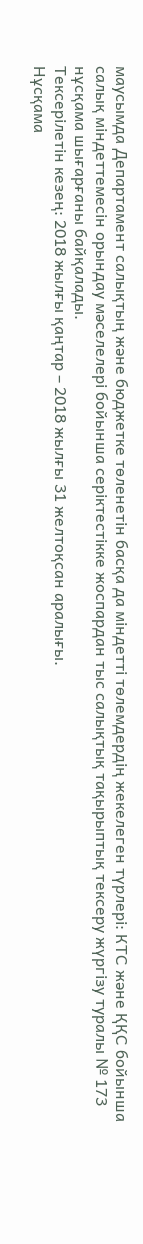маусымда Департамент салықтың және бюджетке төленетін басқа да міндетті төлемдердің жекелеген түрлері: КТС және ҚҚС бойынша салық міндеттемесін орындау мәселелері бойынша серіктестікке жоспардан тыс салықтық тақырыптық тексеру жүргізу туралы № 173 нұсқама шығарғаны байқалады.
Тексерілетін кезең: 2018 жылғы қаңтар – 2018 жылғы 31 желтоқсан аралығы.
Нұсқама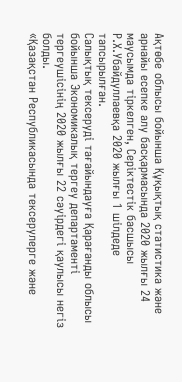Ақтөбе облысы бойынша Құқықтық статистика және арнайы есепке алу басқармасында 2020 жылғы 24 маусымда тіркелген, Серіктестік басшысы Р.Х.Убайдуллаевқа 2020 жылғы 1 шілдеде тапсырылған.
Салықтық тексеруді тағайындауға Қарағанды облысы бойынша Экономикалық тергеу департаменті тергеушісінің 2020 жылғы 22 сәуірдегі қаулысы негіз болды.
«Қазақстан Республикасында тексерулерге және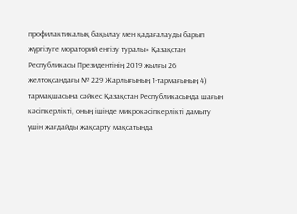профилактикалық бақылау мен қадағалауды барып жүргізуге мораторий енгізу туралы» Қазақстан Республикасы Президентінің 2019 жылғы 26 желтоқсандағы № 229 Жарлығының 1-тармағының 4) тармақшасына сәйкес Қазақстан Республикасында шағын кәсіпкерлікті, оның ішінде микрокәсіпкерлікті дамыту үшін жағдайды жақсарту мақсатында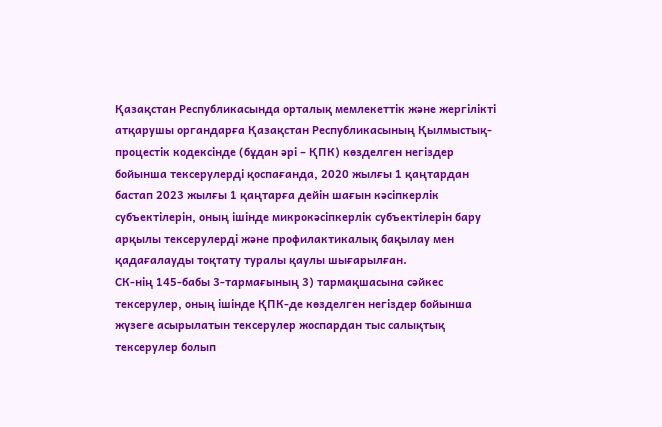Қазақстан Республикасында орталық мемлекеттік және жергілікті атқарушы органдарға Қазақстан Республикасының Қылмыстық-процестік кодексінде (бұдан әрі – ҚПК) көзделген негіздер бойынша тексерулерді қоспағанда, 2020 жылғы 1 қаңтардан бастап 2023 жылғы 1 қаңтарға дейін шағын кәсіпкерлік субъектілерін, оның ішінде микрокәсіпкерлік субъектілерін бару арқылы тексерулерді және профилактикалық бақылау мен қадағалауды тоқтату туралы қаулы шығарылған.
СК-нің 145-бабы 3-тармағының 3) тармақшасына сәйкес тексерулер, оның ішінде ҚПК-де көзделген негіздер бойынша жүзеге асырылатын тексерулер жоспардан тыс салықтық тексерулер болып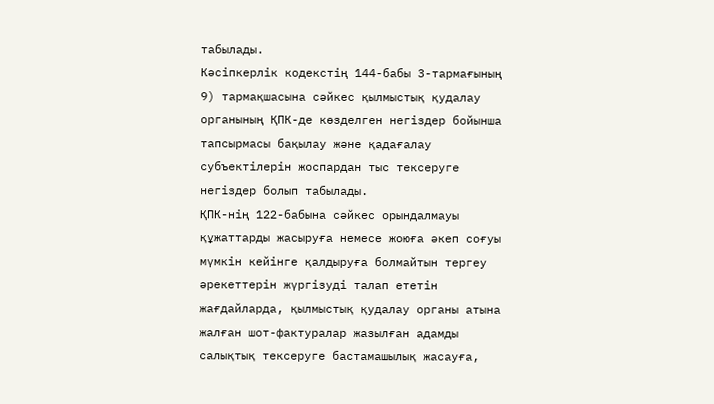табылады.
Кәсіпкерлік кодекстің 144-бабы 3-тармағының 9) тармақшасына сәйкес қылмыстық қудалау органының ҚПК-де көзделген негіздер бойынша тапсырмасы бақылау және қадағалау субъектілерін жоспардан тыс тексеруге негіздер болып табылады.
ҚПК-нің 122-бабына сәйкес орындалмауы құжаттарды жасыруға немесе жоюға әкеп соғуы мүмкін кейінге қалдыруға болмайтын тергеу әрекеттерін жүргізуді талап ететін жағдайларда, қылмыстық қудалау органы атына жалған шот-фактуралар жазылған адамды салықтық тексеруге бастамашылық жасауға,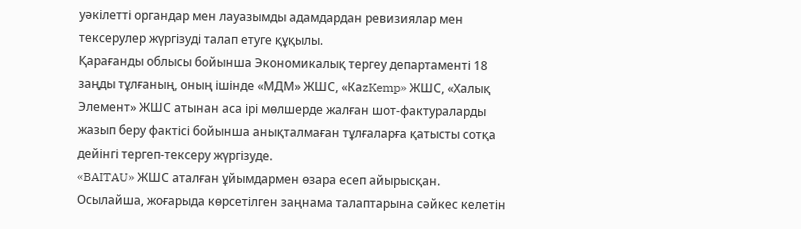уәкілетті органдар мен лауазымды адамдардан ревизиялар мен тексерулер жүргізуді талап етуге құқылы.
Қарағанды облысы бойынша Экономикалық тергеу департаменті 18 заңды тұлғаның, оның ішінде «МДМ» ЖШС, «КаzKemp» ЖШС, «Халық Элемент» ЖШС атынан аса ірі мөлшерде жалған шот-фактураларды жазып беру фактісі бойынша анықталмаған тұлғаларға қатысты сотқа дейінгі тергеп-тексеру жүргізуде.
«BAITAU» ЖШС аталған ұйымдармен өзара есеп айырысқан.
Осылайша, жоғарыда көрсетілген заңнама талаптарына сәйкес келетін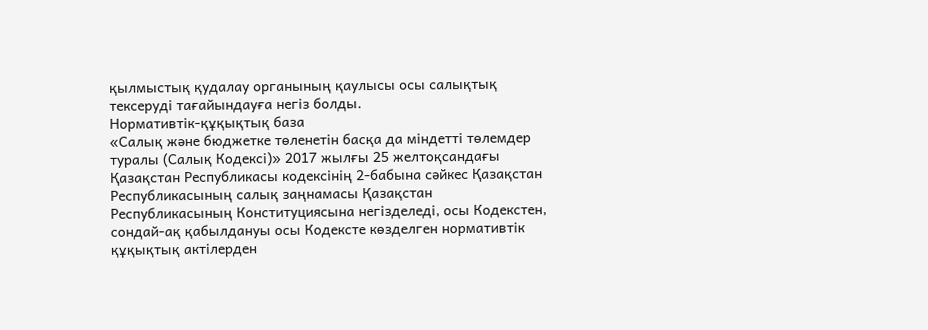қылмыстық қудалау органының қаулысы осы салықтық тексеруді тағайындауға негіз болды.
Нормативтік-құқықтық база
«Салық және бюджетке төленетін басқа да міндетті төлемдер туралы (Салық Кодексі)» 2017 жылғы 25 желтоқсандағы Қазақстан Республикасы кодексінің 2-бабына сәйкес Қазақстан Республикасының салық заңнамасы Қазақстан Республикасының Конституциясына негізделеді, осы Кодекстен, сондай-ақ қабылдануы осы Кодексте көзделген нормативтік құқықтық актілерден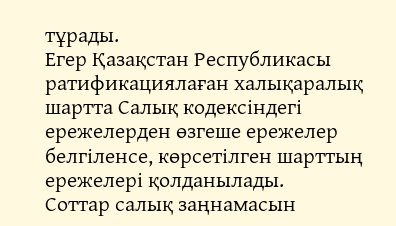тұрады.
Егер Қазақстан Республикасы ратификациялаған халықаралық шартта Салық кодексіндегі ережелерден өзгеше ережелер белгіленсе, көрсетілген шарттың ережелері қолданылады.
Соттар салық заңнамасын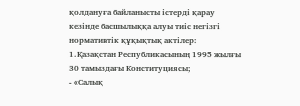қолдануға байланысты істерді қарау кезінде басшылыққа алуы тиіс негізгі нормативтік құқықтық актілер:
1.Қазақстан Республикасының 1995 жылғы 30 тамыздағы Конституциясы;
- «Салық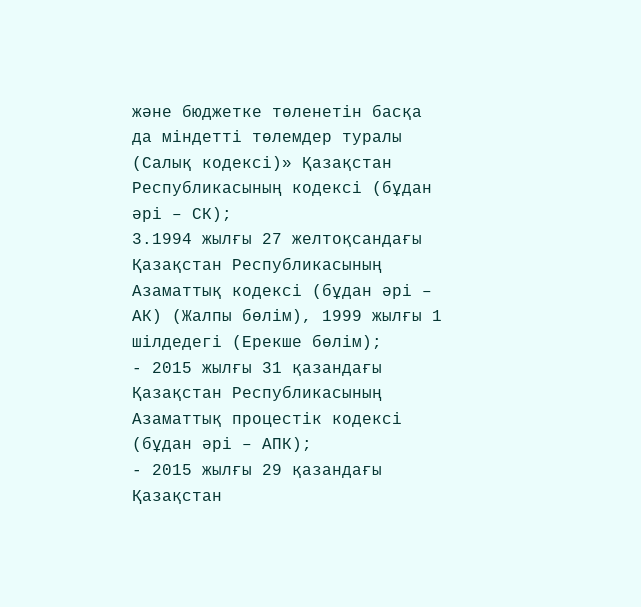және бюджетке төленетін басқа да міндетті төлемдер туралы (Салық кодексі)» Қазақстан Республикасының кодексі (бұдан әрі – СК);
3.1994 жылғы 27 желтоқсандағы Қазақстан Республикасының Азаматтық кодексі (бұдан әрі – АК) (Жалпы бөлім), 1999 жылғы 1 шілдедегі (Ерекше бөлім);
- 2015 жылғы 31 қазандағы Қазақстан Республикасының Азаматтық процестік кодексі (бұдан әрі – АПК);
- 2015 жылғы 29 қазандағы Қазақстан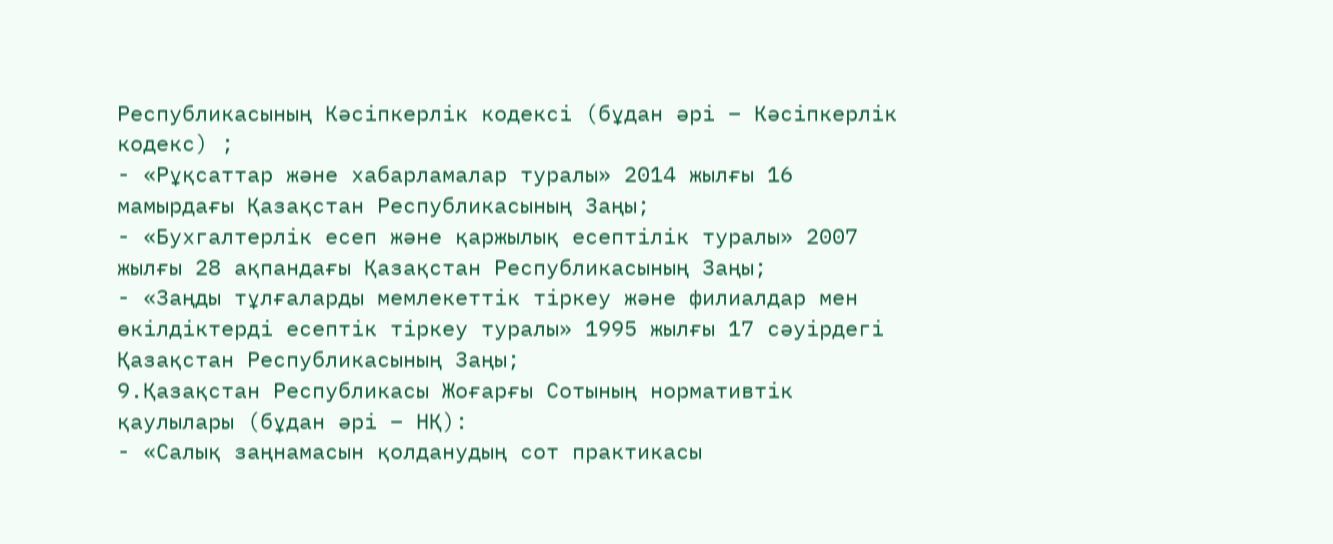Республикасының Кәсіпкерлік кодексі (бұдан әрі – Кәсіпкерлік кодекс) ;
- «Рұқсаттар және хабарламалар туралы» 2014 жылғы 16 мамырдағы Қазақстан Республикасының Заңы;
- «Бухгалтерлік есеп және қаржылық есептілік туралы» 2007 жылғы 28 ақпандағы Қазақстан Республикасының Заңы;
- «Заңды тұлғаларды мемлекеттік тіркеу және филиалдар мен өкілдіктерді есептік тіркеу туралы» 1995 жылғы 17 сәуірдегі Қазақстан Республикасының Заңы;
9.Қазақстан Республикасы Жоғарғы Сотының нормативтік қаулылары (бұдан әрі – НҚ):
- «Салық заңнамасын қолданудың сот практикасы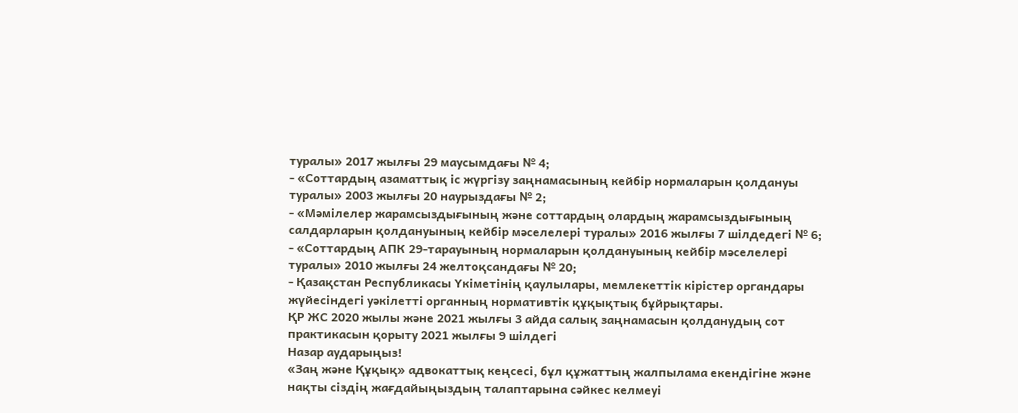туралы» 2017 жылғы 29 маусымдағы № 4;
- «Соттардың азаматтық іс жүргізу заңнамасының кейбір нормаларын қолдануы туралы» 2003 жылғы 20 наурыздағы № 2;
- «Мәмілелер жарамсыздығының және соттардың олардың жарамсыздығының салдарларын қолдануының кейбір мәселелері туралы» 2016 жылғы 7 шілдедегі № 6;
- «Соттардың АПК 29-тарауының нормаларын қолдануының кейбір мәселелері туралы» 2010 жылғы 24 желтоқсандағы № 20;
- Қазақстан Республикасы Үкіметінің қаулылары, мемлекеттік кірістер органдары жүйесіндегі уәкілетті органның нормативтік құқықтық бұйрықтары.
ҚР ЖС 2020 жылы және 2021 жылғы 3 айда салық заңнамасын қолданудың сот практикасын қорыту 2021 жылғы 9 шілдегі
Назар аударыңыз!
«Заң және Құқық» адвокаттық кеңсесі, бұл құжаттың жалпылама екендігіне және нақты сіздің жағдайыңыздың талаптарына сәйкес келмеуі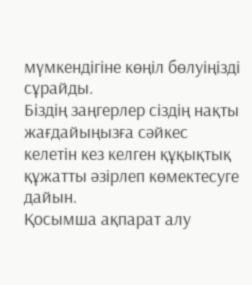мүмкендігіне көңіл бөлуіңізді сұрайды.
Біздің заңгерлер сіздің нақты жағдайыңызға сәйкес келетін кез келген құқықтық құжатты әзірлеп көмектесуге дайын.
Қосымша ақпарат алу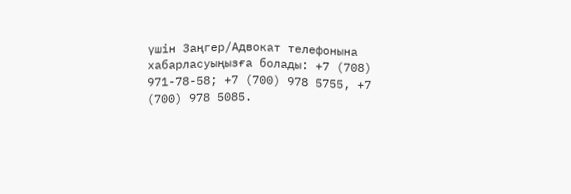үшін Заңгер/Адвокат телефонына хабарласуыңызға болады: +7 (708) 971-78-58; +7 (700) 978 5755, +7 (700) 978 5085.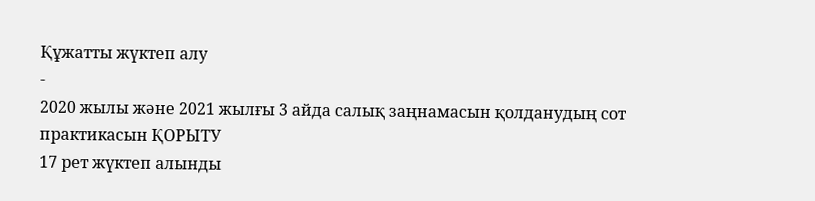Құжатты жүктеп алу
-
2020 жылы және 2021 жылғы 3 айда салық заңнамасын қолданудың сот практикасын ҚОРЫТУ
17 рет жүктеп алынды